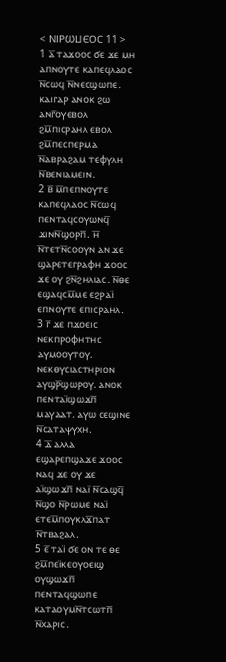< ⲚⲒⲢⲰⳘⲈⲞⲤ 11 >
1 ⲁ̅ ⲧⲁϫⲟⲟⲥ ϭⲉ ϫⲉ ⲙⲏ ⲁⲡⲛⲟⲩⲧⲉ ⲕⲁⲡⲉϥⲗⲁⲟⲥ ⲛ̅ⲥⲱϥ ⲛ̅ⲛⲉⲥϣⲱⲡⲉ. ⲕⲁⲓⲅⲁⲣ ⲁⲛⲟⲕ ϩⲱ ⲁⲛⲅ̅ⲟⲩⲉⲃⲟⲗ ϩⲙ̅ⲡⲓⲥⲣⲁⲏⲗ ⲉⲃⲟⲗ ϩⲙ̅ⲡⲉⲥⲡⲉⲣⲙⲁ ⲛ̅ⲁⲃⲣⲁϩⲁⲙ ⲧⲉⲫⲩⲗⲏ ⲛ̅ⲃⲉⲛⲓⲁⲙⲉⲓⲛ.
2 ⲃ̅ ⲙ̅ⲡⲉⲡⲛⲟⲩⲧⲉ ⲕⲁⲡⲉϥⲗⲁⲟⲥ ⲛ̅ⲥⲱϥ ⲡⲉⲛⲧⲁϥⲥⲟⲩⲱⲛϥ̅ ϫⲓⲛⲛ̅ϣⲟⲣⲡ̅. ⲏ̅ ⲛ̅ⲧⲉⲧⲛ̅ⲥⲟⲟⲩⲛ ⲁⲛ ϫⲉ ϣⲁⲣⲉⲧⲉⲅⲣⲁⲫⲏ ϫⲟⲟⲥ ϫⲉ ⲟⲩ ϩⲛ̅ϩⲏⲗⲓⲁⲥ. ⲛ̅ⲑⲉ ⲉϣⲁϥⲥⲙ̅ⲙⲉ ⲉϩⲣⲁⲓ̈ ⲉⲡⲛⲟⲩⲧⲉ ⲉⲡⲓⲥⲣⲁⲏⲗ.
3 ⲅ̅ ϫⲉ ⲡϫⲟⲉⲓⲥ ⲛⲉⲕⲡⲣⲟⲫⲏⲧⲏⲥ ⲁⲩⲙⲟⲟⲩⲧⲟⲩ. ⲛⲉⲕⲑⲩⲥⲓⲁⲥⲧⲏⲣⲓⲟⲛ ⲁⲩϣⲣ̅ϣⲱⲣⲟⲩ. ⲁⲛⲟⲕ ⲡⲉⲛⲧⲁⲓ̈ϣⲱϫⲡ̅ ⲙⲁⲩⲁⲁⲧ. ⲁⲩⲱ ⲥⲉϣⲓⲛⲉ ⲛ̅ⲥⲁⲧⲁⲯⲩⲭⲏ.
4 ⲇ̅ ⲁⲗⲗⲁ ⲉϣⲁⲣⲉⲡϣⲁϫⲉ ϫⲟⲟⲥ ⲛⲁϥ ϫⲉ ⲟⲩ ϫⲉ ⲁⲓ̈ϣⲱϫⲡ̅ ⲛⲁⲓ̈ ⲛ̅ⲥⲁϣϥ̅ ⲛ̅ϣⲟ ⲛ̅ⲣⲱⲙⲉ ⲛⲁⲓ̈ ⲉⲧⲉⲙ̅ⲡⲟⲩⲕⲗϫ̅ⲡⲁⲧ ⲛ̅ⲧⲃⲁϩⲁⲗ.
5 ⲉ̅ ⲧⲁⲓ̈ ϭⲉ ⲟⲛ ⲧⲉ ⲑⲉ ϩⲙ̅ⲡⲉⲓ̈ⲕⲉⲟⲩⲟⲉⲓϣ ⲟⲩϣⲱϫⲡ̅ ⲡⲉⲛⲧⲁϥϣⲱⲡⲉ ⲕⲁⲧⲁⲟⲩⲙⲛ̅ⲧⲥⲱⲧⲡ̅ ⲛ̅ⲭⲁⲣⲓⲥ.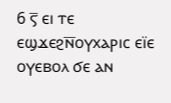6 ⲋ̅ ⲉⲓ ⲧⲉ ⲉϣϫⲉϩⲛ̅ⲟⲩⲭⲁⲣⲓⲥ ⲉⲓ̈ⲉ ⲟⲩⲉⲃⲟⲗ ϭⲉ ⲁⲛ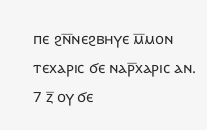ⲡⲉ ϩⲛ̅ⲛⲉϩⲃⲏⲩⲉ ⲙ̅ⲙⲟⲛ ⲧⲉⲭⲁⲣⲓⲥ ϭⲉ ⲛⲁⲣ̅ⲭⲁⲣⲓⲥ ⲁⲛ.
7 ⲍ̅ ⲟⲩ ϭⲉ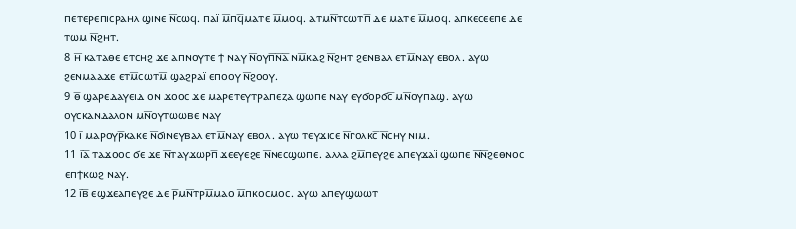ⲡⲉⲧⲉⲣⲉⲡⲓⲥⲣⲁⲏⲗ ϣⲓⲛⲉ ⲛ̅ⲥⲱϥ. ⲡⲁⲓ̈ ⲙ̅ⲡϥ̅ⲙⲁⲧⲉ ⲙ̅ⲙⲟϥ. ⲁⲧⲙⲛ̅ⲧⲥⲱⲧⲡ̅ ⲇⲉ ⲙⲁⲧⲉ ⲙ̅ⲙⲟϥ. ⲁⲡⲕⲉⲥⲉⲉⲡⲉ ⲇⲉ ⲧⲱⲙ ⲛ̅ϩⲏⲧ.
8 ⲏ̅ ⲕⲁⲧⲁⲑⲉ ⲉⲧⲥⲏϩ ϫⲉ ⲁⲡⲛⲟⲩⲧⲉ ϯ ⲛⲁⲩ ⲛ̅ⲟⲩⲡ̅ⲛ̅ⲁ̅ ⲛⲙ̅ⲕⲁϩ ⲛ̅ϩⲏⲧ ϩⲉⲛⲃⲁⲗ ⲉⲧⲙ̅ⲛⲁⲩ ⲉⲃⲟⲗ. ⲁⲩⲱ ϩⲉⲛⲙⲁⲁϫⲉ ⲉⲧⲙ̅ⲥⲱⲧⲙ̅ ϣⲁϩⲣⲁⲓ̈ ⲉⲡⲟⲟⲩ ⲛ̅ϩⲟⲟⲩ.
9 ⲑ̅ ϣⲁⲣⲉⲇⲁⲩⲉⲓⲇ ⲟⲛ ϫⲟⲟⲥ ϫⲉ ⲙⲁⲣⲉⲧⲉⲩⲧⲣⲁⲡⲉⲍⲁ ϣⲱⲡⲉ ⲛⲁⲩ ⲉⲩϭⲟⲣϭⲥ̅ ⲙⲛ̅ⲟⲩⲡⲁϣ. ⲁⲩⲱ ⲟⲩⲥⲕⲁⲛⲇⲁⲗⲟⲛ ⲙⲛ̅ⲟⲩⲧⲱⲱⲃⲉ ⲛⲁⲩ
10 ⲓ̅ ⲙⲁⲣⲟⲩⲣ̅ⲕⲁⲕⲉ ⲛ̅ϭⲓⲛⲉⲩⲃⲁⲗ ⲉⲧⲙ̅ⲛⲁⲩ ⲉⲃⲟⲗ. ⲁⲩⲱ ⲧⲉⲩϫⲓⲥⲉ ⲛ̅ⲅⲟⲗⲕⲥ̅ ⲛ̅ⲥⲏⲩ ⲛⲓⲙ.
11 ⲓ̅ⲁ̅ ⲧⲁϫⲟⲟⲥ ϭⲉ ϫⲉ ⲛ̅ⲧⲁⲩϫⲱⲣⲡ̅ ϫⲉⲉⲩⲉϩⲉ ⲛ̅ⲛⲉⲥϣⲱⲡⲉ. ⲁⲗⲗⲁ ϩⲙ̅ⲡⲉⲩϩⲉ ⲁⲡⲉⲩϫⲁⲓ̈ ϣⲱⲡⲉ ⲛ̅ⲛ̅ϩⲉⲑⲛⲟⲥ ⲉⲡϯⲕⲱϩ ⲛⲁⲩ.
12 ⲓ̅ⲃ̅ ⲉϣϫⲉⲁⲡⲉⲩϩⲉ ⲇⲉ ⲣ̅ⲙⲛ̅ⲧⲣⲙ̅ⲙⲁⲟ ⲙ̅ⲡⲕⲟⲥⲙⲟⲥ. ⲁⲩⲱ ⲁⲡⲉⲩϣⲱⲱⲧ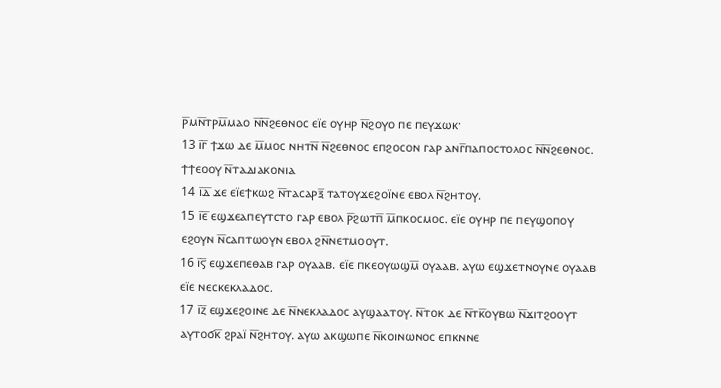ⲣ̅ⲙⲛ̅ⲧⲣⲙ̅ⲙⲁⲟ ⲛ̅ⲛ̅ϩⲉⲑⲛⲟⲥ ⲉⲓ̈ⲉ ⲟⲩⲏⲣ ⲛ̅ϩⲟⲩⲟ ⲡⲉ ⲡⲉⲩϫⲱⲕ·
13 ⲓ̅ⲅ̅ ϯϫⲱ ⲇⲉ ⲙ̅ⲙⲟⲥ ⲛⲏⲧⲛ̅ ⲛ̅ϩⲉⲑⲛⲟⲥ ⲉⲡϩⲟⲥⲟⲛ ⲅⲁⲣ ⲁⲛⲅ̅ⲡⲁⲡⲟⲥⲧⲟⲗⲟⲥ ⲛ̅ⲛ̅ϩⲉⲑⲛⲟⲥ. ϯϯⲉⲟⲟⲩ ⲛ̅ⲧⲁⲇⲓⲁⲕⲟⲛⲓⲁ
14 ⲓ̅ⲇ̅ ϫⲉ ⲉⲓ̈ⲉϯⲕⲱϩ ⲛ̅ⲧⲁⲥⲁⲣⲝ̅ ⲧⲁⲧⲟⲩϫⲉϩⲟⲓ̈ⲛⲉ ⲉⲃⲟⲗ ⲛ̅ϩⲏⲧⲟⲩ.
15 ⲓ̅ⲉ̅ ⲉϣϫⲉⲁⲡⲉⲩⲧⲥⲧⲟ ⲅⲁⲣ ⲉⲃⲟⲗ ⲣ̅ϩⲱⲧⲡ̅ ⲙ̅ⲡⲕⲟⲥⲙⲟⲥ. ⲉⲓ̈ⲉ ⲟⲩⲏⲣ ⲡⲉ ⲡⲉⲩϣⲟⲡⲟⲩ ⲉϩⲟⲩⲛ ⲛ̅ⲥⲁⲡⲧⲱⲟⲩⲛ ⲉⲃⲟⲗ ϩⲛ̅ⲛⲉⲧⲙⲟⲟⲩⲧ.
16 ⲓ̅ⲋ̅ ⲉϣϫⲉⲡⲉⲑⲁⲃ ⲅⲁⲣ ⲟⲩⲁⲁⲃ. ⲉⲓ̈ⲉ ⲡⲕⲉⲟⲩⲱϣⲙ̅ ⲟⲩⲁⲁⲃ. ⲁⲩⲱ ⲉϣϫⲉⲧⲛⲟⲩⲛⲉ ⲟⲩⲁⲁⲃ ⲉⲓ̈ⲉ ⲛⲉⲥⲕⲉⲕⲗⲁⲇⲟⲥ.
17 ⲓ̅ⲍ̅ ⲉϣϫⲉϩⲟⲓⲛⲉ ⲇⲉ ⲛ̅ⲛⲉⲕⲗⲁⲇⲟⲥ ⲁⲩϣⲁⲁⲧⲟⲩ. ⲛ̅ⲧⲟⲕ ⲇⲉ ⲛ̅ⲧⲕ̅ⲟⲩⲃⲱ ⲛ̅ϫⲓⲧϩⲟⲟⲩⲧ ⲁⲩⲧⲟϭⲕ̅ ϩⲣⲁⲓ̈ ⲛ̅ϩⲏⲧⲟⲩ. ⲁⲩⲱ ⲁⲕϣⲱⲡⲉ ⲛ̅ⲕⲟⲓⲛⲱⲛⲟⲥ ⲉⲡⲕⲛⲛⲉ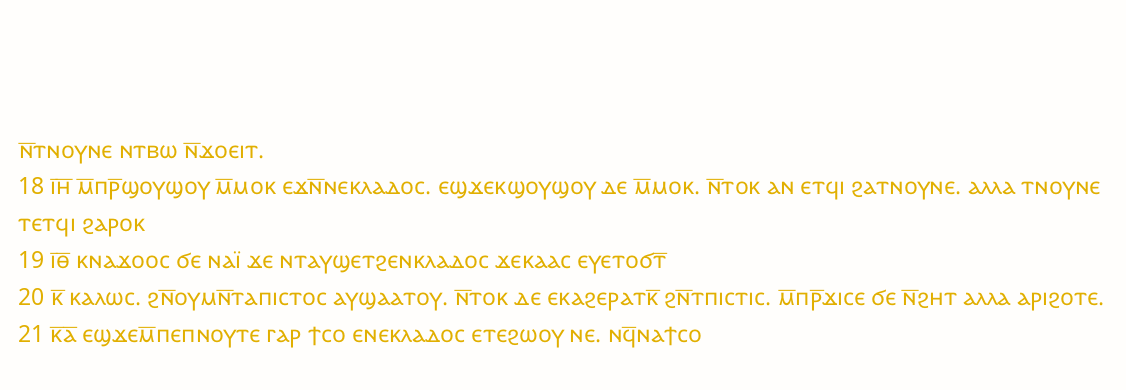ⲛ̅ⲧⲛⲟⲩⲛⲉ ⲛⲧⲃⲱ ⲛ̅ϫⲟⲉⲓⲧ.
18 ⲓ̅ⲏ̅ ⲙ̅ⲡⲣ̅ϣⲟⲩϣⲟⲩ ⲙ̅ⲙⲟⲕ ⲉϫⲛ̅ⲛⲉⲕⲗⲁⲇⲟⲥ. ⲉϣϫⲉⲕϣⲟⲩϣⲟⲩ ⲇⲉ ⲙ̅ⲙⲟⲕ. ⲛ̅ⲧⲟⲕ ⲁⲛ ⲉⲧϥⲓ ϩⲁⲧⲛⲟⲩⲛⲉ. ⲁⲗⲗⲁ ⲧⲛⲟⲩⲛⲉ ⲧⲉⲧϥⲓ ϩⲁⲣⲟⲕ
19 ⲓ̅ⲑ̅ ⲕⲛⲁϫⲟⲟⲥ ϭⲉ ⲛⲁⲓ̈ ϫⲉ ⲛⲧⲁⲩϣⲉⲧϩⲉⲛⲕⲗⲁⲇⲟⲥ ϫⲉⲕⲁⲁⲥ ⲉⲩⲉⲧⲟϭⲧ̅
20 ⲕ̅ ⲕⲁⲗⲱⲥ. ϩⲛ̅ⲟⲩⲙⲛ̅ⲧⲁⲡⲓⲥⲧⲟⲥ ⲁⲩϣⲁⲁⲧⲟⲩ. ⲛ̅ⲧⲟⲕ ⲇⲉ ⲉⲕⲁϩⲉⲣⲁⲧⲕ̅ ϩⲛ̅ⲧⲡⲓⲥⲧⲓⲥ. ⲙ̅ⲡⲣ̅ϫⲓⲥⲉ ϭⲉ ⲛ̅ϩⲏⲧ ⲁⲗⲗⲁ ⲁⲣⲓϩⲟⲧⲉ.
21 ⲕ̅ⲁ̅ ⲉϣϫⲉⲙ̅ⲡⲉⲡⲛⲟⲩⲧⲉ ⲅⲁⲣ ϯⲥⲟ ⲉⲛⲉⲕⲗⲁⲇⲟⲥ ⲉⲧⲉϩⲱⲟⲩ ⲛⲉ. ⲛϥ̅ⲛⲁϯⲥⲟ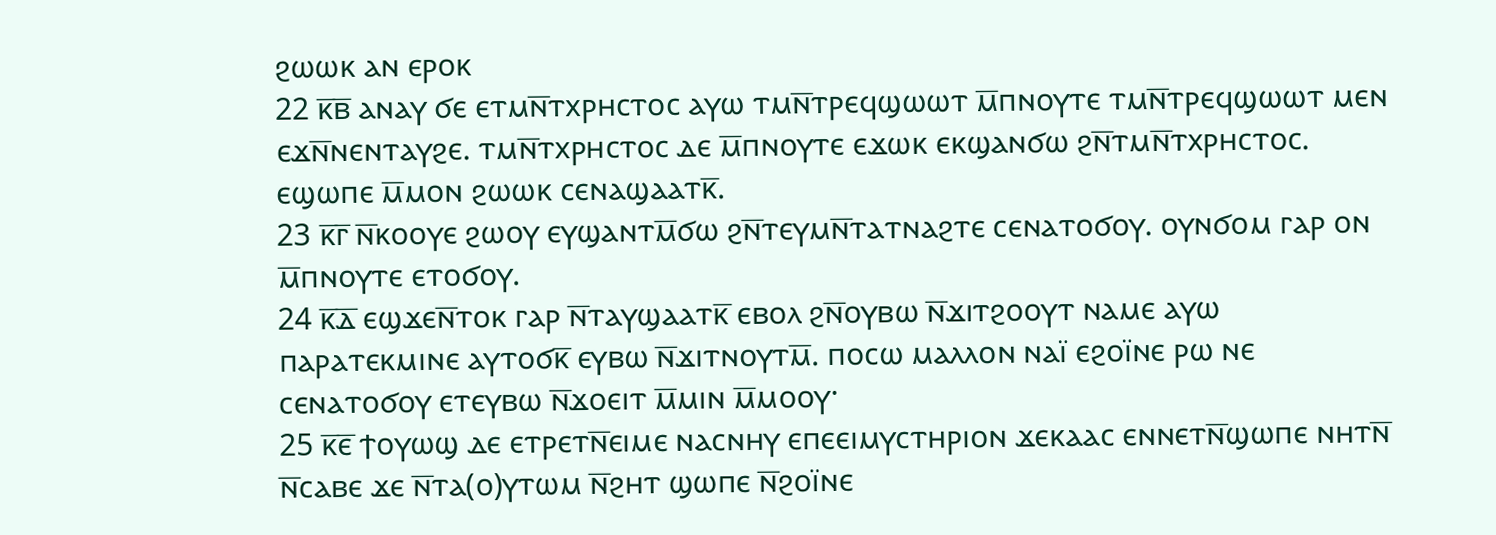ϩⲱⲱⲕ ⲁⲛ ⲉⲣⲟⲕ
22 ⲕ̅ⲃ̅ ⲁⲛⲁⲩ ϭⲉ ⲉⲧⲙⲛ̅ⲧⲭⲣⲏⲥⲧⲟⲥ ⲁⲩⲱ ⲧⲙⲛ̅ⲧⲣⲉϥϣⲱⲱⲧ ⲙ̅ⲡⲛⲟⲩⲧⲉ ⲧⲙⲛ̅ⲧⲣⲉϥϣⲱⲱⲧ ⲙⲉⲛ ⲉϫⲛ̅ⲛⲉⲛⲧⲁⲩϩⲉ. ⲧⲙⲛ̅ⲧⲭⲣⲏⲥⲧⲟⲥ ⲇⲉ ⲙ̅ⲡⲛⲟⲩⲧⲉ ⲉϫⲱⲕ ⲉⲕϣⲁⲛϭⲱ ϩⲛ̅ⲧⲙⲛ̅ⲧⲭⲣⲏⲥⲧⲟⲥ. ⲉϣⲱⲡⲉ ⲙ̅ⲙⲟⲛ ϩⲱⲱⲕ ⲥⲉⲛⲁϣⲁⲁⲧⲕ̅.
23 ⲕ̅ⲅ̅ ⲛ̅ⲕⲟⲟⲩⲉ ϩⲱⲟⲩ ⲉⲩϣⲁⲛⲧⲙ̅ϭⲱ ϩⲛ̅ⲧⲉⲩⲙⲛ̅ⲧⲁⲧⲛⲁϩⲧⲉ ⲥⲉⲛⲁⲧⲟϭⲟⲩ. ⲟⲩⲛϭⲟⲙ ⲅⲁⲣ ⲟⲛ ⲙ̅ⲡⲛⲟⲩⲧⲉ ⲉⲧⲟϭⲟⲩ.
24 ⲕ̅ⲇ̅ ⲉϣϫⲉⲛ̅ⲧⲟⲕ ⲅⲁⲣ ⲛ̅ⲧⲁⲩϣⲁⲁⲧⲕ̅ ⲉⲃⲟⲗ ϩⲛ̅ⲟⲩⲃⲱ ⲛ̅ϫⲓⲧϩⲟⲟⲩⲧ ⲛⲁⲙⲉ ⲁⲩⲱ ⲡⲁⲣⲁⲧⲉⲕⲙⲓⲛⲉ ⲁⲩⲧⲟϭⲕ̅ ⲉⲩⲃⲱ ⲛ̅ϫⲓⲧⲛⲟⲩⲧⲙ̅. ⲡⲟⲥⲱ ⲙⲁⲗⲗⲟⲛ ⲛⲁⲓ̈ ⲉϩⲟⲓ̈ⲛⲉ ⲣⲱ ⲛⲉ ⲥⲉⲛⲁⲧⲟϭⲟⲩ ⲉⲧⲉⲩⲃⲱ ⲛ̅ϫⲟⲉⲓⲧ ⲙ̅ⲙⲓⲛ ⲙ̅ⲙⲟⲟⲩ·
25 ⲕ̅ⲉ̅ ϯⲟⲩⲱϣ ⲇⲉ ⲉⲧⲣⲉⲧⲛ̅ⲉⲓⲙⲉ ⲛⲁⲥⲛⲏⲩ ⲉⲡⲉⲉⲓⲙⲩⲥⲧⲏⲣⲓⲟⲛ ϫⲉⲕⲁⲁⲥ ⲉⲛⲛⲉⲧⲛ̅ϣⲱⲡⲉ ⲛⲏⲧⲛ̅ ⲛ̅ⲥⲁⲃⲉ ϫⲉ ⲛ̅ⲧⲁ(ⲟ)ⲩⲧⲱⲙ ⲛ̅ϩⲏⲧ ϣⲱⲡⲉ ⲛ̅ϩⲟⲓ̈ⲛⲉ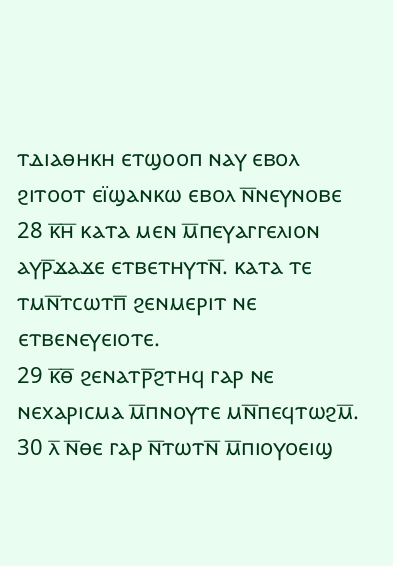ⲧⲇⲓⲁⲑⲏⲕⲏ ⲉⲧϣⲟⲟⲡ ⲛⲁⲩ ⲉⲃⲟⲗ ϩⲓⲧⲟⲟⲧ ⲉⲓ̈ϣⲁⲛⲕⲱ ⲉⲃⲟⲗ ⲛ̅ⲛⲉⲩⲛⲟⲃⲉ
28 ⲕ̅ⲏ̅ ⲕⲁⲧⲁ ⲙⲉⲛ ⲙ̅ⲡⲉⲩⲁⲅⲅⲉⲗⲓⲟⲛ ⲁⲩⲣ̅ϫⲁϫⲉ ⲉⲧⲃⲉⲧⲏⲩⲧⲛ̅. ⲕⲁⲧⲁ ⲧⲉ ⲧⲙⲛ̅ⲧⲥⲱⲧⲡ̅ ϩⲉⲛⲙⲉⲣⲓⲧ ⲛⲉ ⲉⲧⲃⲉⲛⲉⲩⲉⲓⲟⲧⲉ.
29 ⲕ̅ⲑ̅ ϩⲉⲛⲁⲧⲣ̅ϩⲧⲏϥ ⲅⲁⲣ ⲛⲉ ⲛⲉⲭⲁⲣⲓⲥⲙⲁ ⲙ̅ⲡⲛⲟⲩⲧⲉ ⲙⲛ̅ⲡⲉϥⲧⲱϩⲙ̅.
30 ⲗ̅ ⲛ̅ⲑⲉ ⲅⲁⲣ ⲛ̅ⲧⲱⲧⲛ̅ ⲙ̅ⲡⲓⲟⲩⲟⲉⲓϣ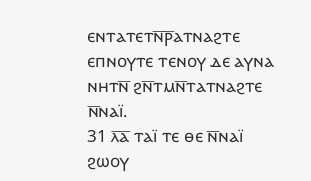ⲉⲛⲧⲁⲧⲉⲧⲛ̅ⲣ̅ⲁⲧⲛⲁϩⲧⲉ ⲉⲡⲛⲟⲩⲧⲉ ⲧⲉⲛⲟⲩ ⲇⲉ ⲁⲩⲛⲁ ⲛⲏⲧⲛ̅ ϩⲛ̅ⲧⲙⲛ̅ⲧⲁⲧⲛⲁϩⲧⲉ ⲛ̅ⲛⲁⲓ̈.
31 ⲗ̅ⲁ̅ ⲧⲁⲓ̈ ⲧⲉ ⲑⲉ ⲛ̅ⲛⲁⲓ̈ ϩⲱⲟⲩ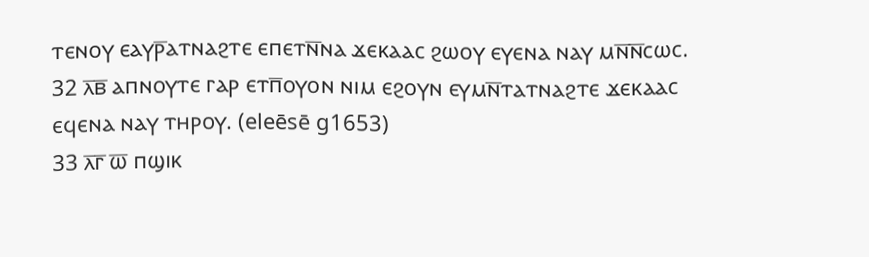ⲧⲉⲛⲟⲩ ⲉⲁⲩⲣ̅ⲁⲧⲛⲁϩⲧⲉ ⲉⲡⲉⲧⲛ̅ⲛⲁ ϫⲉⲕⲁⲁⲥ ϩⲱⲟⲩ ⲉⲩⲉⲛⲁ ⲛⲁⲩ ⲙⲛ̅ⲛ̅ⲥⲱⲥ.
32 ⲗ̅ⲃ̅ ⲁⲡⲛⲟⲩⲧⲉ ⲅⲁⲣ ⲉⲧⲡ̅ⲟⲩⲟⲛ ⲛⲓⲙ ⲉϩⲟⲩⲛ ⲉⲩⲙⲛ̅ⲧⲁⲧⲛⲁϩⲧⲉ ϫⲉⲕⲁⲁⲥ ⲉϥⲉⲛⲁ ⲛⲁⲩ ⲧⲏⲣⲟⲩ. (eleēsē g1653)
33 ⲗ̅ⲅ̅ ⲱ̅ ⲡϣⲓⲕ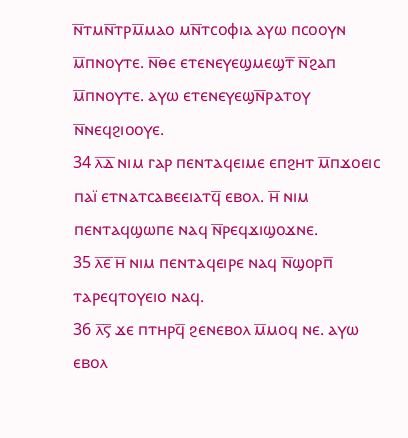ⲛ̅ⲧⲙⲛ̅ⲧⲣⲙ̅ⲙⲁⲟ ⲙⲛ̅ⲧⲥⲟⲫⲓⲁ ⲁⲩⲱ ⲡⲥⲟⲟⲩⲛ ⲙ̅ⲡⲛⲟⲩⲧⲉ. ⲛ̅ⲑⲉ ⲉⲧⲉⲛⲉⲩⲉϣⲙⲉϣⲧ̅ ⲛ̅ϩⲁⲡ ⲙ̅ⲡⲛⲟⲩⲧⲉ. ⲁⲩⲱ ⲉⲧⲉⲛⲉⲩⲉϣⲛ̅ⲣⲁⲧⲟⲩ ⲛ̅ⲛⲉϥϩⲓⲟⲟⲩⲉ.
34 ⲗ̅ⲇ̅ ⲛⲓⲙ ⲅⲁⲣ ⲡⲉⲛⲧⲁϥⲉⲓⲙⲉ ⲉⲡϩⲏⲧ ⲙ̅ⲡϫⲟⲉⲓⲥ ⲡⲁⲓ̈ ⲉⲧⲛⲁⲧⲥⲁⲃⲉⲉⲓⲁⲧϥ̅ ⲉⲃⲟⲗ. ⲏ̅ ⲛⲓⲙ ⲡⲉⲛⲧⲁϥϣⲱⲡⲉ ⲛⲁϥ ⲛ̅ⲣⲉϥϫⲓϣⲟϫⲛⲉ.
35 ⲗ̅ⲉ̅ ⲏ̅ ⲛⲓⲙ ⲡⲉⲛⲧⲁϥⲉⲓⲣⲉ ⲛⲁϥ ⲛ̅ϣⲟⲣⲡ̅ ⲧⲁⲣⲉϥⲧⲟⲩⲉⲓⲟ ⲛⲁϥ.
36 ⲗ̅ⲋ̅ ϫⲉ ⲡⲧⲏⲣϥ̅ ϩⲉⲛⲉⲃⲟⲗ ⲙ̅ⲙⲟϥ ⲛⲉ. ⲁⲩⲱ ⲉⲃⲟⲗ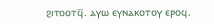ϩⲓⲧⲟⲟⲧϥ̅. ⲁⲩⲱ ⲉⲩⲛⲁⲕⲟⲧⲟⲩ ⲉⲣⲟϥ.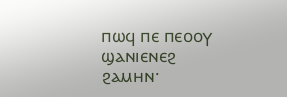ⲡⲱϥ ⲡⲉ ⲡⲉⲟⲟⲩ ϣⲁⲛⲓⲉⲛⲉϩ ϩⲁⲙⲏⲛ·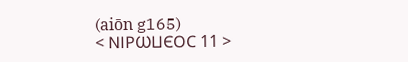(aiōn g165)
< ⲚⲒⲢⲰⳘⲈⲞⲤ 11 >